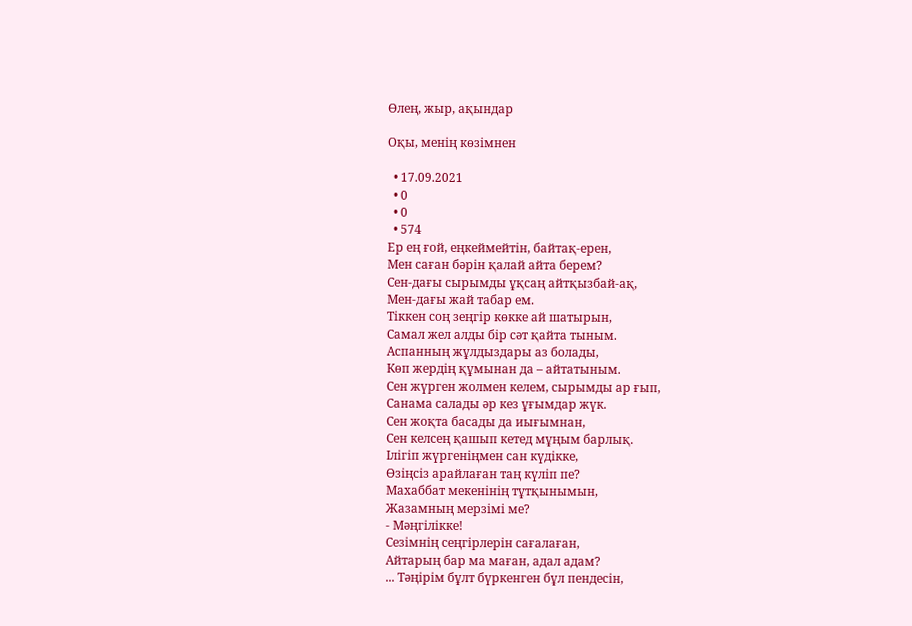Өлең, жыр, ақындар

Оқы, менің көзімнен

  • 17.09.2021
  • 0
  • 0
  • 574
Ер ең ғой, еңкеймейтін, байтақ-ерен,
Мен саған бәрін қалай айта берем?
Сен-дағы сырымды ұқсаң айтқызбай-ақ,
Мен-дағы жай табар ем.
Тіккен соң зеңгір көкке ай шатырын,
Самал жел алды бір сәт қайта тыным.
Аспанның жұлдыздары аз болады,
Көп жердің құмынан да – айтатыным.
Сен жүрген жолмен келем, сырымды ар ғып,
Санама салады әр кез ұғымдар жүк.
Сен жоқта басады да иығымнан,
Сен келсең қашып кетед мұңым барлық.
Ілігіп жүргеніңмен сан күдікке,
Өзіңсіз арайлаған таң күліп пе?
Махаббат мекенінің тұтқынымын,
Жазамның мерзімі ме?
- Мәңгілікке!
Сезімнің сеңгірлерін сағалаған,
Айтарың бар ма маған, адал адам?
... Тәңірім бұлт бүркенген бұл пендесін,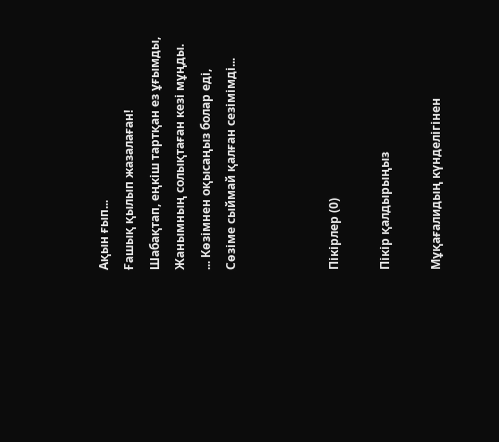Ақын ғып...
Ғашық қылып жазалаған!
Шабақтап, еңкіш тартқан ез ұғымды,
Жанымның солықтаған кезі мұңды.
... Көзімнен оқысаңыз болар еді,
Сөзіме сыймай қалған сезімімді...



Пікірлер (0)

Пікір қалдырыңыз

Мұқағалидың күнделігінен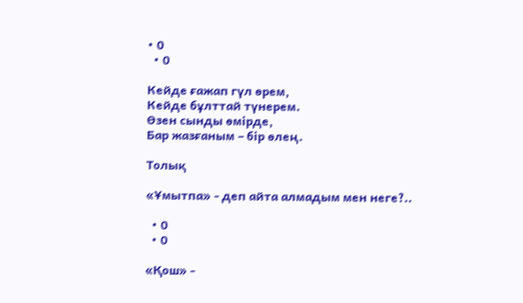• 0
  • 0

Кейде ғажап гүл өрем,
Кейде бұлттай түнерем.
Өзен сынды өмірде,
Бар жазғаным – бір өлең.

Толық

«Ұмытпа» - деп айта алмадым мен неге?..

  • 0
  • 0

«Қош» -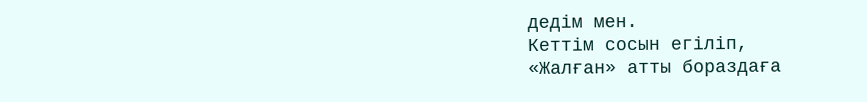дедім мен.
Кеттім сосын егіліп,
«Жалған» атты бораздаға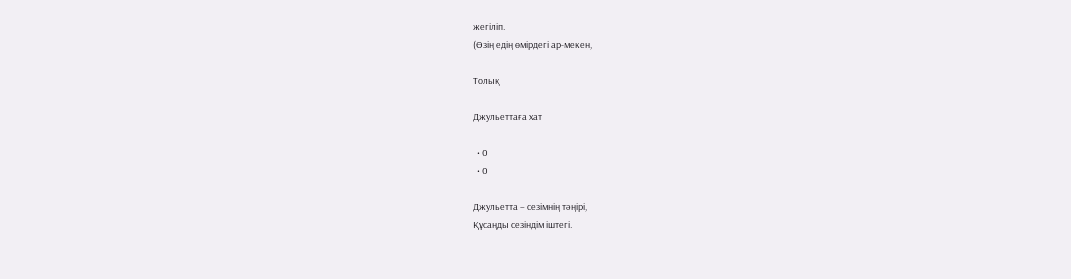жегіліп.
(Өзің едің өмірдегі ар-мекен,

Толық

Джульеттаға хат

  • 0
  • 0

Джульетта – сезімнің тәңірі,
Құсаңды сезіндім іштегі.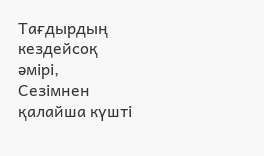Тағдырдың кездейсоқ әмірі,
Сезімнен қалайша күшті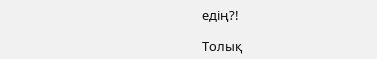едің?!

Толық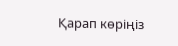Қарап көріңіз